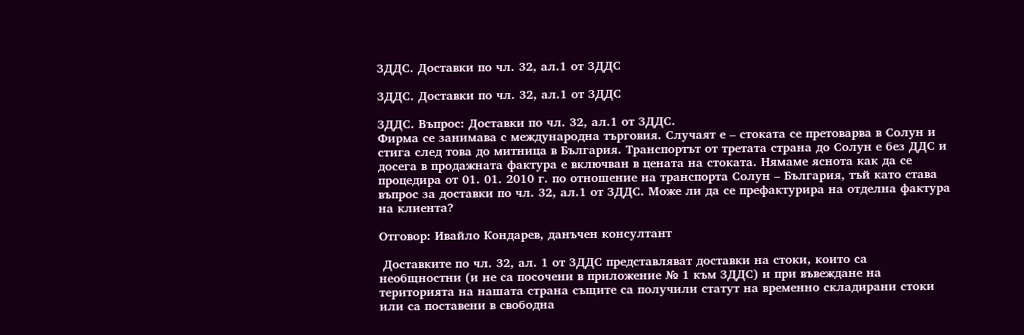ЗДДС. Доставки по чл. 32, ал.1 от ЗДДС

ЗДДС. Доставки по чл. 32, ал.1 от ЗДДС

ЗДДС. Въпрос: Доставки по чл. 32, ал.1 от ЗДДС.
Фирма се занимава с международна търговия. Случаят е – стоката се претоварва в Солун и стига след това до митница в България. Транспортът от третата страна до Солун е без ДДС и досега в продажната фактура е включван в цената на стоката. Нямаме яснота как да се процедира от 01. 01. 2010 г. по отношение на транспорта Солун – България, тъй като става въпрос за доставки по чл. 32, ал.1 от ЗДДС. Може ли да се префактурира на отделна фактура на клиента?

Отговор: Ивайло Кондарев, данъчен консултант

 Доставките пo чл. 32, ал. 1 от ЗДДС представляват доставки на стоки, които са необщностни (и не са посочени в приложение № 1 към ЗДДС) и при въвеждане на територията на нашата страна същите са получили статут на временно складирани стоки или са поставени в свободна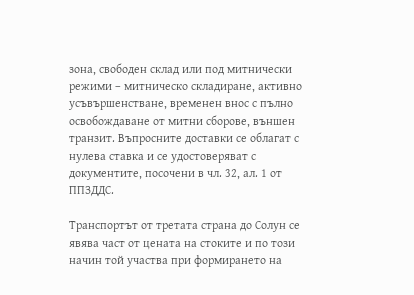зона, свободен склад или под митнически режими – митническо складиране, активно усъвършенстване, временен внос с пълно освобождаване от митни сборове, външен транзит. Въпросните доставки се облагат с нулева ставка и се удостоверяват с документите, посочени в чл. 32, ал. 1 от ППЗДДС.

Транспортът от третата страна до Солун се явява част от цената на стоките и по този начин той участва при формирането на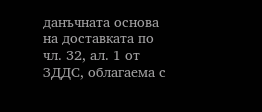данъчната основа на доставката по чл. 32, ал. 1 от ЗДДС, облагаема с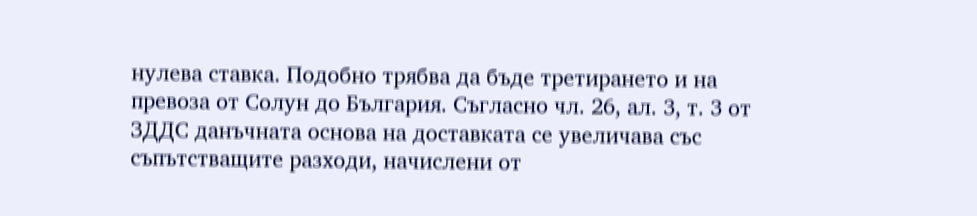нулева ставка. Подобно трябва да бъде третирането и на превоза от Солун до България. Съгласно чл. 26, ал. 3, т. 3 от ЗДДС данъчната основа на доставката се увеличава със съпътстващите разходи, начислени от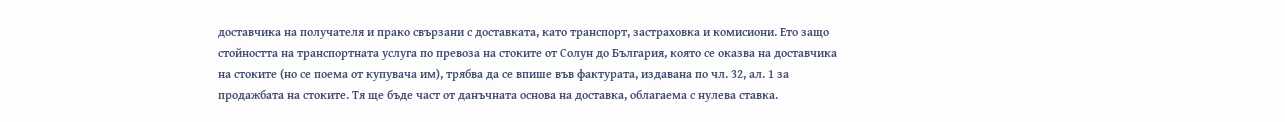доставчика на получателя и прако свързани с доставката, като транспорт, застраховка и комисиони. Ето защо стойността на транспортната услуга по превоза на стоките от Солун до България, която се оказва на доставчика на стоките (но се поема от купувача им), трябва да се впише във фактурата, издавана по чл. 32, ал. 1 за продажбата на стоките. Тя ще бъде част от данъчната основа на доставка, облагаема с нулева ставка.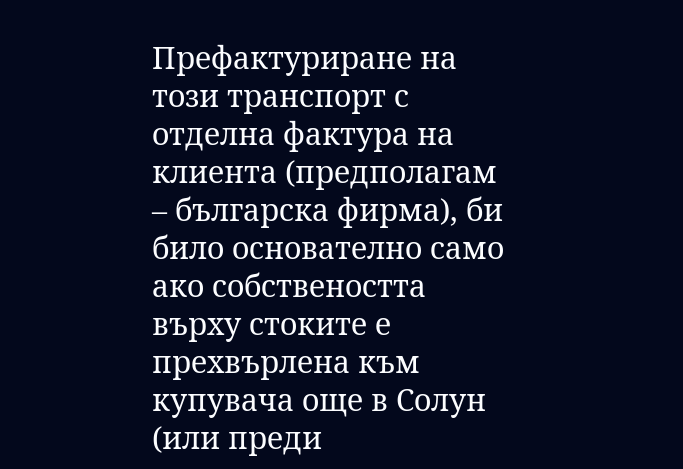Префактуриране на този транспорт с отделна фактура на клиента (предполагам – българска фирма), би било основателно само ако собствеността върху стоките е прехвърлена към купувача още в Солун (или преди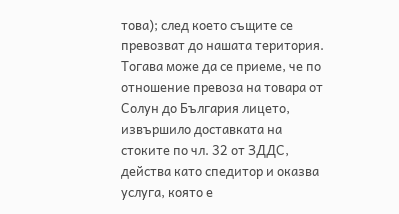това); след което същите се превозват до нашата територия. Тогава може да се приеме, че по отношение превоза на товара от Солун до България лицето, извършило доставката на стоките по чл. 32 от ЗДДС, действа като спедитор и оказва услуга, която е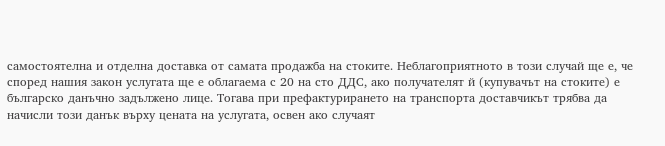самостоятелна и отделна доставка от самата продажба на стоките. Неблагоприятното в този случай ще е, че според нашия закон услугата ще е облагаема с 20 на сто ДДС, ако получателят й (купувачът на стоките) е българско данъчно задължено лице. Тогава при префактурирането на транспорта доставчикът трябва да начисли този данък върху цената на услугата, освен ако случаят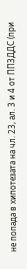не попада в хипотезата на чл. 23, ал. 3 и 4 от ППЗДДС (при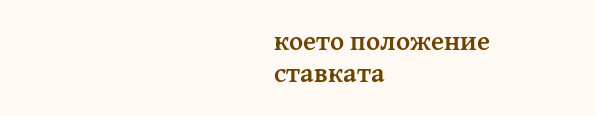което положение ставката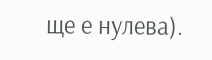ще е нулева).